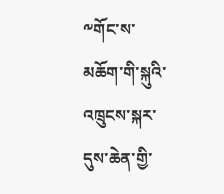༸གོང་ས་མཆོག་གི་སྐུའི་འཁྲུངས་སྐར་དུས་ཆེན་གྱི་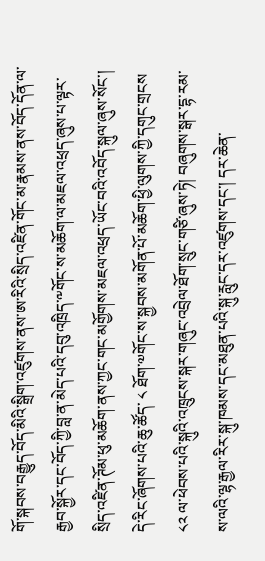གོ་སྐབས་བརྒྱུད་བོད་མིའི་སྒྲིག་འཛུགས་ནས་ཨ་རིའི་སྲིད་འཛིན་གོང་མ་རྣམས་ནས་བོད་དོན་ལ་རྒྱབ་སྐྱོར་དང་བོད་ཀྱི་བླ་ན་མེད་པའི་དབུ་འཁྲིད་༸གོང་ས་མཆོག་ལ་མཇལ་འཕྲད་ཞུས་པ་ལྟར་སྲིད་འཛིན་ཊོམ་ཕུ་མཆོག་ནས་ཀྱང་གང་མགྱོགས་མཇལ་འཕྲད་ཡོང་བའི་འབོད་སྐུལ་ཞུས་སོང་།
དེ་རིང་ཞོགས་པའི་ཆུ་ཚོད་ ༨ ཐོག་༧གོང་ས་སྐྱབས་མགོན་པོ་མཆོག་ཕྱི་ལུགས་ཀྱི་དགུང་གྲངས ༨༢ ལ་ཕེབས་པའི་སྐུའི་འཁྲུངས་སྐར་གཞུང་འབྲེལ་ཐོག་སྲུང་གཙི་ཞུས་ཏེ། བཞུགས་སྒར་དྷ་རམ་ས་ལའི་ལྷ་རྒྱལ་རིར་སྐུ་ཁམས་དང་མཐུན་པའི་སྐུ་རླུང་དར་འཛུགས་དང་། དར་ཆེན་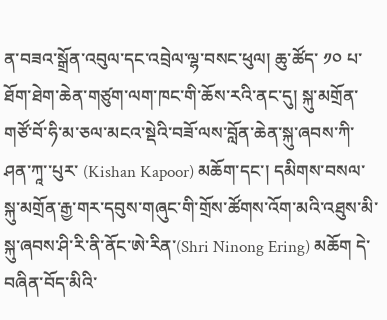ན་བཟའ་སྒྲོན་འབུལ་དང་འབྲེལ་ལྷ་བསང་ཕུལ། ཆུ་ཚོད་ ༡༠ པ་ཐོག་ཐེག་ཆེན་གཙུག་ལག་ཁང་གི་ཆོས་རའི་ནང་དུ། སྐུ་མགྲོན་གཙོ་བོ་ཧི་མ་ཅལ་མངའ་སྡེའི་བཟོ་ལས་བློན་ཆེན་སྐུ་ཞབས་ཀི་ཤན་ཀཱ་་པུར་ (Kishan Kapoor) མཆོག་དང་། དམིགས་བསལ་སྐུ་མགྲོན་རྒྱ་གར་དབུས་གཞུང་གི་གྲོས་ཚོགས་འོག་མའི་འཐུས་མི་སྐུ་ཞབས་ཤི་རི་ནི་ནོང་ཨེ་རིན་(Shri Ninong Ering) མཆོག དེ་བཞིན་བོད་མིའི་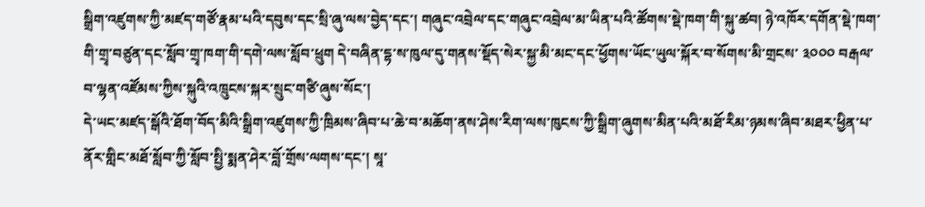སྒྲིག་འཛུགས་ཀྱི་མཛད་གཙོ་རྣམ་པའི་དབུས་དང་སྲི་ཞུ་ལས་བྱེད་དང་། གཞུང་འབྲེལ་དང་གཞུང་འབྲེལ་མ་ཡིན་པའི་ཚོགས་སྡེ་ཁག་གི་སྐུ་ཚབ། ཉེ་འཁོར་དགོན་སྡེ་ཁག་གི་གྲྭ་བཙུན་དང་སློབ་གྲྭ་ཁག་གི་དགེ་ལས་སློབ་ཕྲུག དེ་བཞིན་དྷ་ས་ཁུལ་དུ་གནས་སྡོད་སེར་སྐྱ་མི་མང་དང་ཕྱོགས་ཡོང་ཡུལ་སྐོར་བ་སོགས་མི་གྲངས་ ༣༠༠༠ བརྒལ་བ་ལྷན་འཛོམས་ཀྱིས་སྐུའི་འཁྲུངས་སྐར་སྲུང་གཙི་ཞུས་སོང་།
དེ་ཡང་མཛད་སྒོའི་ཐོག་བོད་མིའི་སྒྲིག་འཛུགས་ཀྱི་ཁྲིམས་ཞིབ་པ་ཆེ་བ་མཆོག་ནས་ཤེས་རིག་ལས་ཁུངས་ཀྱི་སྒྲིག་ཞུགས་མིན་པའི་མཐོ་རིམ་ཉམས་ཞིབ་མཐར་ཕྱིན་པ་ནོར་གླིང་མཐོ་སློབ་ཀྱི་སློབ་སྤྱི་སྨན་ཤེར་བློ་གྲོས་ལགས་དང་། སཱ་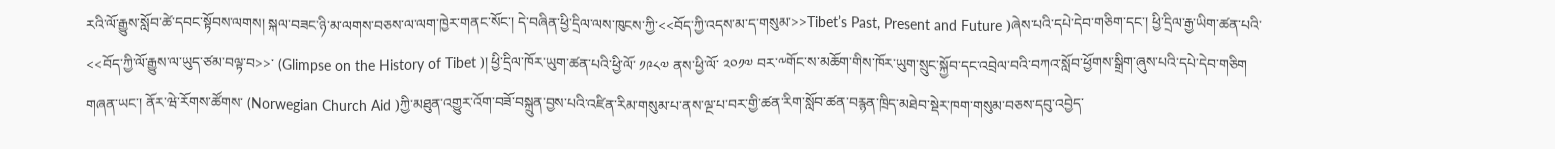རའི་ལོ་རྒྱུས་སློབ་ཚེ་དབང་སྟོབས་ལགས། སྐལ་བཟང་ཉི་མ་ལགས་བཅས་ལ་ལག་ཁྱེར་གནང་སོང་། དེ་བཞིན་ཕྱི་དྲིལ་ལས་ཁུངས་ཀྱི་<<བོད་ཀྱི་འདས་མ་ད་གསུམ་>>Tibet’s Past, Present and Future )ཞེས་པའི་དཔེ་དེབ་གཅིག་དང་། ཕྱི་དྲིལ་རྒྱ་ཡིག་ཚན་པའི་<<བོད་ཀྱི་ལོ་རྒྱུས་ལ་ཡུད་ཙམ་བལྟ་བ>>་ (Glimpse on the History of Tibet )། ཕྱི་དྲིལ་ཁོར་ཡུག་ཚན་པའི་ཕྱི་ལོ་ ༡༩༨༧ ནས་ཕྱི་ལོ་ ༢༠༡༧ བར་༸གོང་ས་མཆོག་གིས་ཁོར་ཡུག་སྲུང་སྐྱོབ་དང་འབྲེལ་བའི་བཀའ་སློབ་ཕྱོགས་སྒྲིག་ཞུས་པའི་དཔེ་དེབ་གཅིག གཞན་ཡང་། ནོར་ཝེ་རོགས་ཚོགས་ (Norwegian Church Aid )ཀྱི་མཐུན་འགྱུར་འོག་བཟོ་བསྐྲུན་བྱས་པའི་འཛིན་རིམ་གསུམ་པ་ནས་ལྔ་པ་བར་གྱི་ཚན་རིག་སློབ་ཚན་བརྙན་ཁྲིད་མཐེབ་སྡེར་ཁག་གསུམ་བཅས་དབུ་འབྱེད་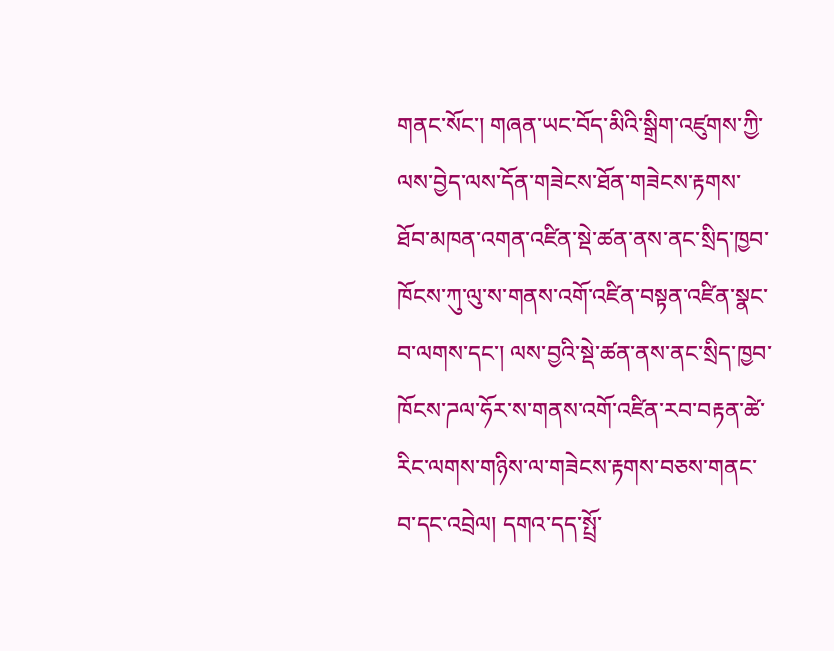གནང་སོང་། གཞན་ཡང་བོད་མིའི་སྒྲིག་འཛུགས་ཀྱི་ལས་བྱེད་ལས་དོན་གཟེངས་ཐོན་གཟེངས་རྟགས་ཐོབ་མཁན་འགན་འཛིན་སྡེ་ཚན་ནས་ནང་སྲིད་ཁྱབ་ཁོངས་ཀུ་ལུ་ས་གནས་འགོ་འཛིན་བསྟན་འཛིན་སྣང་བ་ལགས་དང་། ལས་བྱའི་སྡེ་ཚན་ནས་ནང་སྲིད་ཁྱབ་ཁོངས་ཌལ་ཧོར་ས་གནས་འགོ་འཛིན་རབ་བརྟན་ཚེ་རིང་ལགས་གཉིས་ལ་གཟེངས་རྟགས་བཅས་གནང་བ་དང་འབྲེལ། དགའ་དད་སྤྲོ་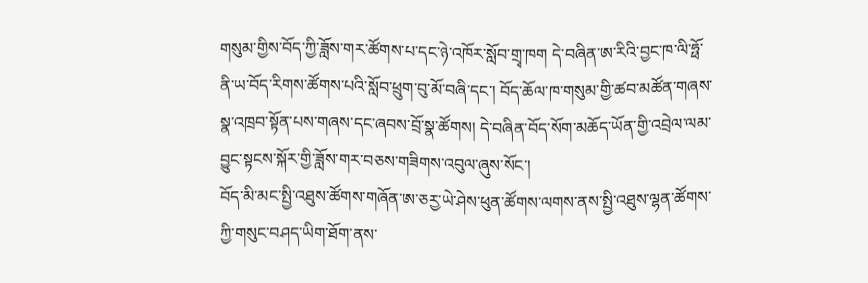གསུམ་གྱིས་བོད་ཀྱི་ཟློས་གར་ཚོགས་པ་དང་ཉེ་འཁོར་སློབ་གྲྭ་ཁག དེ་བཞིན་ཨ་རིའི་བྱང་ཁ་ལི་ཧྥོ་ནི་ཡ་བོད་རིགས་ཚོགས་པའི་སློབ་ཕྲུག་བུ་མོ་བཞི་དང་། བོད་ཆོལ་ཁ་གསུམ་གྱི་ཚབ་མཚོན་གཞས་སྣ་འཁྲབ་སྟོན་པས་གཞས་དང་ཞབས་བྲོ་སྣ་ཚོགས། དེ་བཞིན་བོད་སོག་མཆོད་ཡོན་གྱི་འབྲེལ་ལམ་བྱུང་སྟངས་སྐོར་གྱི་ཟློས་གར་བཅས་གཟིགས་འབུལ་ཞུས་སོང་།
བོད་མི་མང་སྤྱི་འཐུས་ཚོགས་གཞོན་ཨ་ཅརྱ་ཡེ་ཤེས་ཕུན་ཚོགས་ལགས་ནས་སྤྱི་འཐུས་ལྷན་ཚོགས་ཀྱི་གསུང་བཤད་ཡིག་ཐོག་ནས་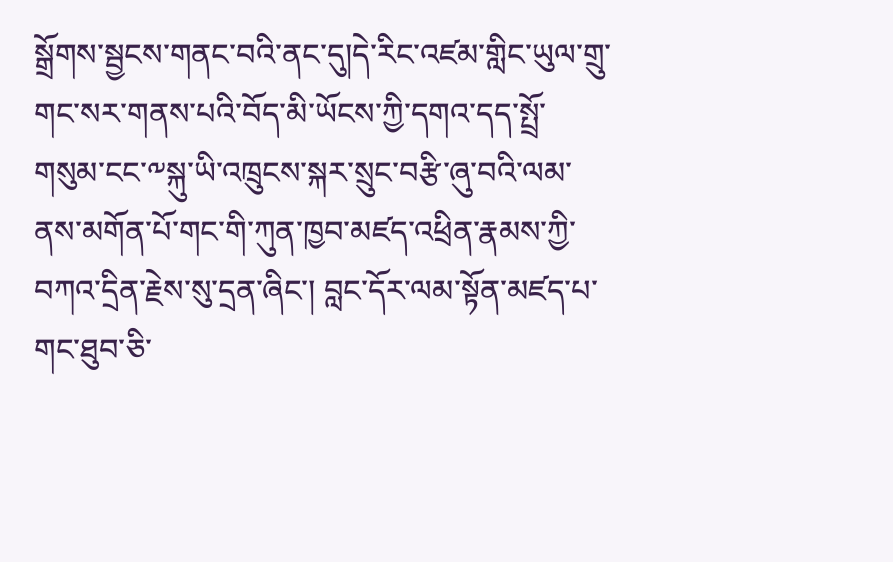སྒྲོགས་སྦྱངས་གནང་བའི་ནང་དུ།དེ་རིང་འཛམ་གླིང་ཡུལ་གྲུ་གང་སར་གནས་པའི་བོད་མི་ཡོངས་ཀྱི་དགའ་དད་སྤྲོ་གསུམ་ངང་༸སྐུ་ཡི་འཁྲུངས་སྐར་སྲུང་བརྩི་ཞུ་བའི་ལམ་ནས་མགོན་པོ་གང་གི་ཀུན་ཁྱབ་མཛད་འཕྲིན་རྣམས་ཀྱི་བཀའ་དྲིན་རྗེས་སུ་དྲན་ཞིང་། བླང་དོར་ལམ་སྟོན་མཛད་པ་གང་ཐུབ་ཅི་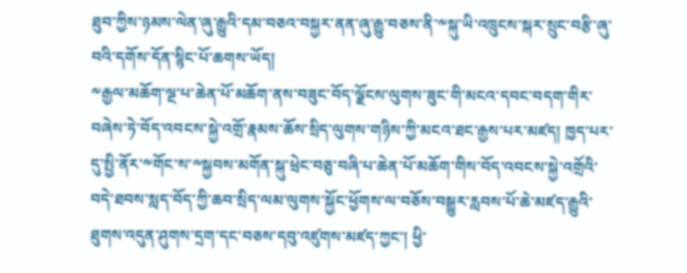ཐུབ་ཀྱིས་ཉམས་ལེན་ཞུ་རྒྱུའི་དམ་བཅའ་བསྐྱར་ནན་ཞུ་རྒྱུ་བཅས་ནི་༸སྐུ་ཡི་འཁྲུངས་སྐར་སྲུང་བརྩི་ཞུ་བའི་དགོས་དོན་སྙིང་པོ་ཆགས་ཡོད།
༸རྒྱལ་མཆོག་ལྔ་པ་ཆེན་པོ་མཆོག་ནས་བཟུང་བོད་ལྗོངས་ལུགས་ཟུང་གི་མངའ་དབང་བདག་གིར་བཞེས་ཏེ་བོད་འབངས་སྐྱེ་འགྲོ་རྣམས་ཆོས་སྲིད་ལུགས་གཉིས་ཀྱི་མངའ་ཐང་རྒྱས་པར་མཛད། ཁྱད་པར་དུ་སྤྱི་ནོར་༸གོང་ས་༸སྐྱབས་མགོན་སྐུ་ཕྲེང་བཅུ་བཞི་པ་ཆེན་པོ་མཆོག་གིས་བོད་འབངས་སྐྱེ་འགྲོའི་བདེ་ཐབས་སླད་བོད་ཀྱི་ཆབ་སྲིད་ལམ་ལུགས་སྐྱོང་ཕྱོགས་ལ་བཅོས་བསྒྱུར་རླབས་པོ་ཆེ་མཛད་རྒྱུའི་ཐུགས་འདུན་ཤུགས་དྲག་དང་བཅས་དབུ་འཛུགས་མཛད་ཀྱང་། ཕྱི་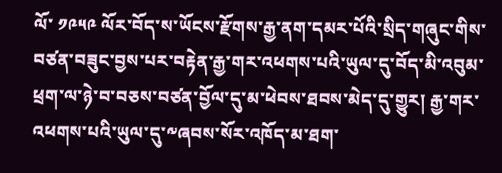ལོ་ ༡༩༥༩ ལོར་བོད་ས་ཡོངས་རྫོགས་རྒྱ་ནག་དམར་པོའི་སྲིད་གཞུང་གིས་བཙན་བཟུང་བྱས་པར་བརྟེན་རྒྱ་གར་འཕགས་པའི་ཡུལ་དུ་བོད་མི་འབུམ་ཕྲག་ལ་ཉེ་བ་བཅས་བཙན་བྱོལ་དུ་མ་ཕེབས་ཐབས་མེད་དུ་གྱུར། རྒྱ་གར་འཕགས་པའི་ཡུལ་དུ་༸ཞབས་སོར་འཁོད་མ་ཐག་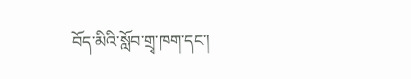བོད་མིའི་སློབ་གྲྭ་ཁག་དང་།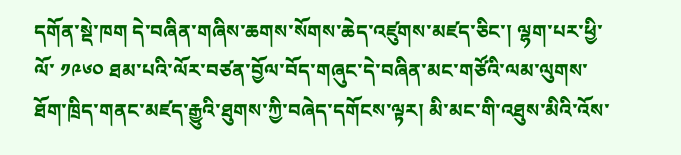དགོན་སྡེ་ཁག དེ་བཞིན་གཞིས་ཆགས་སོགས་ཆེད་འཛུགས་མཛད་ཅིང་། ལྷག་པར་ཕྱི་ལོ་ ༡༩༦༠ ཐམ་པའི་ལོར་བཙན་བྱོལ་བོད་གཞུང་དེ་བཞིན་མང་གཙོའི་ལམ་ལུགས་ཐོག་ཁྲིད་གནང་མཛད་རྒྱུའི་ཐུགས་ཀྱི་བཞེད་དགོངས་ལྟར། མི་མང་གི་འཐུས་མིའི་འོས་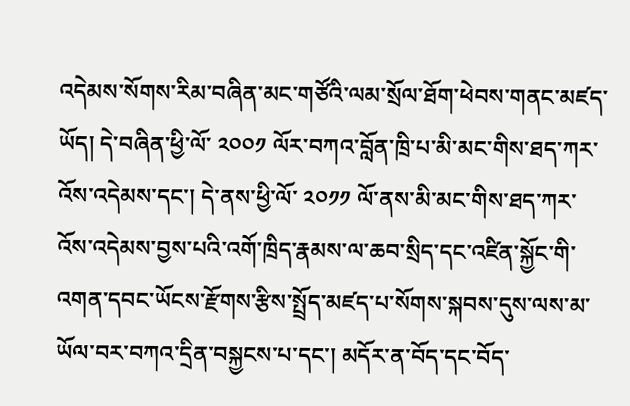འདེམས་སོགས་རིམ་བཞིན་མང་གཙོའི་ལམ་སྲོལ་ཐོག་ཕེབས་གནང་མཛད་ཡོད། དེ་བཞིན་ཕྱི་ལོ་ ༢༠༠༡ ལོར་བཀའ་བློན་ཁྲི་པ་མི་མང་གིས་ཐད་ཀར་འོས་འདེམས་དང་། དེ་ནས་ཕྱི་ལོ་ ༢༠༡༡ ལོ་ནས་མི་མང་གིས་ཐད་ཀར་འོས་འདེམས་བྱས་པའི་འགོ་ཁྲིད་རྣམས་ལ་ཆབ་སྲིད་དང་འཛིན་སྐྱོང་གི་འགན་དབང་ཡོངས་རྫོགས་རྩིས་སྤྲོད་མཛད་པ་སོགས་སྐབས་དུས་ལས་མ་ཡོལ་བར་བཀའ་དྲིན་བསྐྱངས་པ་དང་། མདོར་ན་བོད་དང་བོད་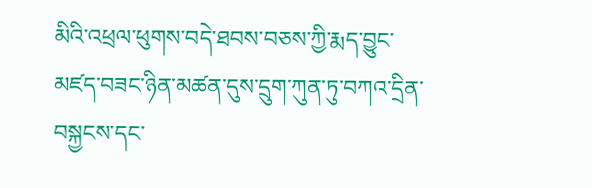མིའི་འཕྲལ་ཕུགས་བདེ་ཐབས་བཅས་ཀྱི་རྨད་བྱུང་མཛད་བཟང་ཉིན་མཚན་དུས་དྲུག་ཀུན་ཏུ་བཀའ་དྲིན་བསྐྱངས་དང་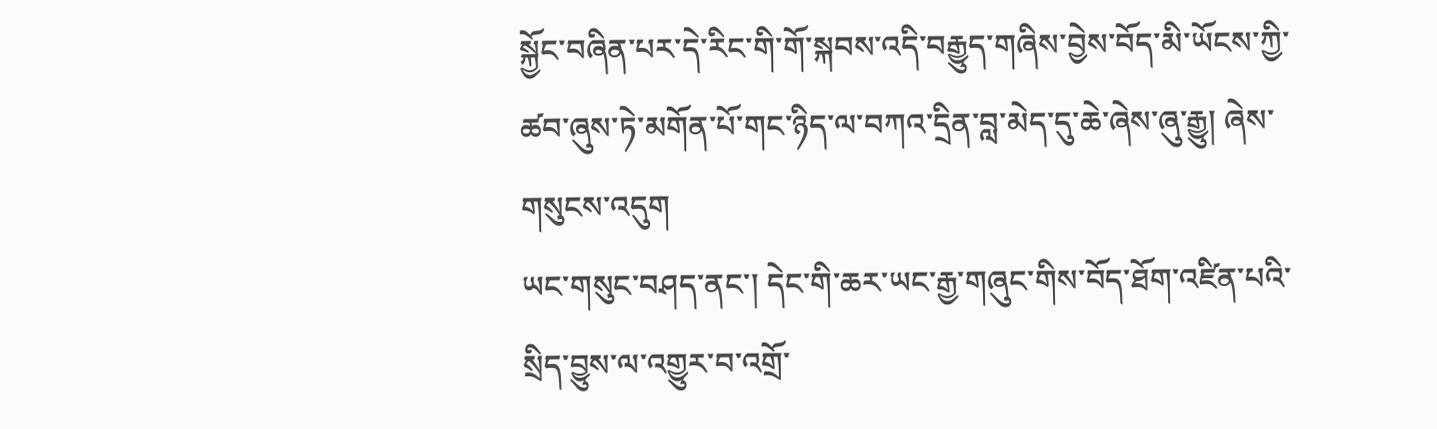སྐྱོང་བཞིན་པར་དེ་རིང་གི་གོ་སྐབས་འདི་བརྒྱུད་གཞིས་བྱེས་བོད་མི་ཡོངས་ཀྱི་ཚབ་ཞུས་ཏེ་མགོན་པོ་གང་ཉིད་ལ་བཀའ་དྲིན་བླ་མེད་དུ་ཆེ་ཞེས་ཞུ་རྒྱུ། ཞེས་གསུངས་འདུག
ཡང་གསུང་བཤད་ནང་། དེང་གི་ཆར་ཡང་རྒྱ་གཞུང་གིས་བོད་ཐོག་འཛིན་པའི་སྲིད་བྱུས་ལ་འགྱུར་བ་འགྲོ་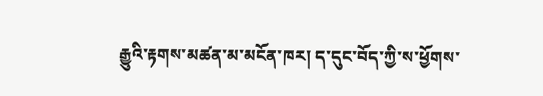རྒྱུའི་རྟགས་མཚན་མ་མངོན་ཁར། ད་དུང་བོད་ཀྱི་ས་ཕྱོགས་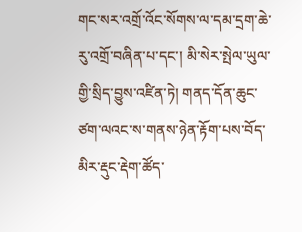གང་སར་འགྲོ་འོང་སོགས་ལ་དམ་དྲག་ཆེ་རུ་འགྲོ་བཞིན་པ་དང་། མི་སེར་སྤེལ་ཡུལ་གྱི་སྲིད་བྱུས་འཛིན་ཏེ། གནད་དོན་ཆུང་ཙག་ལའང་ས་གནས་ཉེན་རྟོག་པས་བོད་མིར་རྡུང་རྡེག་ཚོད་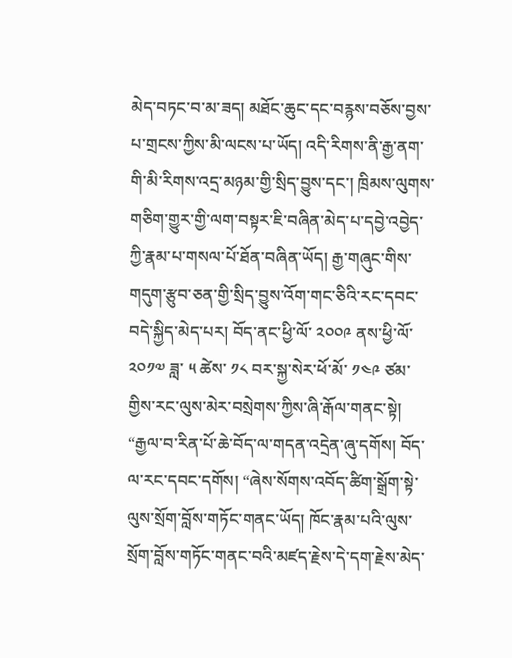མེད་བཏང་བ་མ་ཟད། མཐོང་ཆུང་དང་བརྙས་བཅོས་བྱས་པ་གྲངས་ཀྱིས་མི་ལངས་པ་ཡོད། འདི་རིགས་ནི་རྒྱ་ནག་གི་མི་རིགས་འདྲ་མཉམ་གྱི་སྲིད་བྱུས་དང་། ཁྲིམས་ལུགས་གཅིག་གྱུར་གྱི་ལག་བསྟར་ཇི་བཞིན་མེད་པ་དབྱེ་འབྱེད་ཀྱི་རྣམ་པ་གསལ་པོ་ཐོན་བཞིན་ཡོད། རྒྱ་གཞུང་གིས་གདུག་རྩུབ་ཅན་གྱི་སྲིད་བྱུས་འོག་གང་ཅིའི་རང་དབང་བདེ་སྐྱིད་མེད་པར། བོད་ནང་ཕྱི་ལོ་ ༢༠༠༩ ནས་ཕྱི་ལོ་ ༢༠༡༧ ཟླ་ ༥ ཚེས་ ༡༨ བར་སྐྱ་སེར་ཕོ་མོ་ ༡༤༩ ཙམ་གྱིས་རང་ལུས་མེར་བསྲེགས་ཀྱིས་ཞི་རྒོལ་གནང་སྟེ། “རྒྱལ་བ་རིན་པོ་ཆེ་བོད་ལ་གདན་འདྲེན་ཞུ་དགོས། བོད་ལ་རང་དབང་དགོས། “ཞེས་སོགས་འབོད་ཚིག་སྒྲོག་སྟེ་ལུས་སྲོག་བློས་གཏོང་གནང་ཡོད། ཁོང་རྣམ་པའི་ལུས་སྲོག་བློས་གཏོང་གནང་བའི་མཛད་རྗེས་དེ་དག་རྗེས་མེད་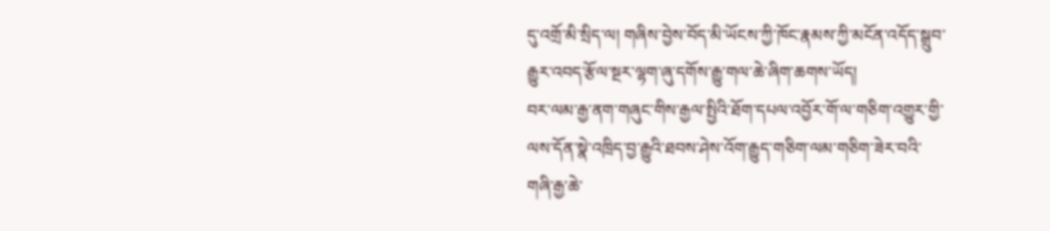དུ་འགྲོ་མི་སྲིད་ལ། གཞིས་བྱེས་བོད་མི་ཡོངས་ཀྱི་ཁོང་རྣམས་ཀྱི་མངོན་འདོད་སྒྲུབ་རྒྱུར་འབད་རྩོལ་སྔར་ལྷག་ཞུ་དགོས་རྒྱུ་གལ་ཆེ་ཞིག་ཆགས་ཡོད།
བར་ལམ་རྒྱ་ནག་གཞུང་གིས་རྒྱལ་སྤྱིའི་ཐོག་དཔལ་འབྱོར་གོ་ལ་གཅིག་འགྱུར་གྱི་ལས་དོན་སྣེ་འཁྲིད་བྱ་རྒྱུའི་ཐབས་ཤེས་འོག་རྒྱུད་གཅིག་ལམ་གཅིག་ཟེར་བའི་གཞི་རྒྱ་ཆེ་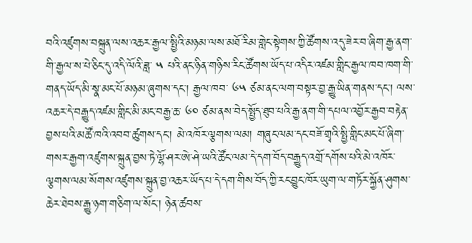བའི་འཛུགས་བསྐྲུན་ལས་འཆར་རྒྱལ་སྤྱིའི་མཉམ་ལས་མཐོ་རིམ་གླེང་སྟེགས་ཀྱི་ཚོགས་འདུ་ཟེར་བ་ཞིག་རྒྱ་ནག་གི་རྒྱལ་ས་པེ་ཅིང་དུ་འདི་ལོའི་ཟླ་ ༥ པའི་ནང་ཉིན་གཉིས་རིང་ཚོགས་ཡོད་པ་འདིར་འཛམ་གླིང་རྒྱལ་ཁབ་ཁག་གི་གནད་ཡོད་མི་སྣ་མང་པོ་མཉམ་ཞུགས་དང་། རྒྱལ་ཁབ་ ༦༥ ཙམ་ནང་ལག་བསྟར་བྱ་རྒྱུ་ཡིན་གནས་དང་། ལས་འཆར་དེ་བརྒྱུད་འཛམ་གླིང་མི་མང་བརྒྱ་ཆ་ ༦༠ ཙམ་ནས་བེད་སྤྱོད་ཐུབ་པའི་རྒྱ་ནག་གི་དཔལ་འབྱོར་རྒྱབ་བརྟེན་བྱས་པའི་མཚོ་ཁའི་འབབ་ཚུགས་དང་། མེ་འཁོར་ལྕགས་ལམ། གཞུང་ལམ་དང་བཟོ་གྲྭའི་སྤྱི་གླིང་མང་པོ་ཞིག་གསར་རྒྱག་འཛུགས་སྐྲུན་བྱས་ཏེ་ལྷོ་ཤར་ཨེ་ཤེ་ཡའི་ཚོང་ལམ་དེ་དག་བོད་བརྒྱུད་འགྲོ་དགོས་པའི་མེ་འཁོར་ལྕགས་ལམ་སོགས་འཛུགས་སྐྲུན་བྱ་འཆར་ཡོད་པ་དེ་དག་གིས་བོད་ཀྱི་རང་བྱུང་ཁོར་ཡུག་ལ་གཏོར་སྐྱོན་ཤུགས་ཆེར་ཐེབས་རྒྱུ་ཉག་གཅིག་ལ་སོང་། ཉེན་ཚབས་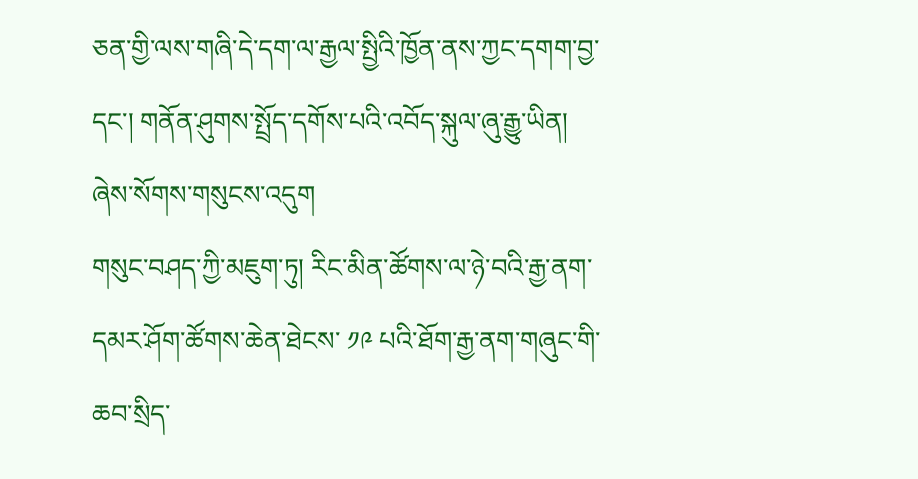ཅན་གྱི་ལས་གཞི་དེ་དག་ལ་རྒྱལ་སྤྱིའི་ཁྱོན་ནས་ཀྱང་དགག་བྱ་དང་། གནོན་ཤུགས་སྤྲོད་དགོས་པའི་འབོད་སྐུལ་ཞུ་རྒྱུ་ཡིན། ཞེས་སོགས་གསུངས་འདུག
གསུང་བཤད་ཀྱི་མཇུག་ཏུ། རིང་མིན་ཚོགས་ལ་ཉེ་བའི་རྒྱ་ནག་དམར་ཤོག་ཚོགས་ཆེན་ཐེངས་ ༡༩ པའི་ཐོག་རྒྱ་ནག་གཞུང་གི་ཆབ་སྲིད་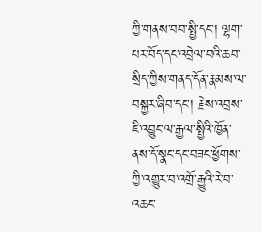ཀྱི་གནས་བབ་སྤྱི་དང་། ལྷག་པར་བོད་དང་འབྲེལ་བའི་ཆབ་སྲིད་ཀྱིས་གནད་དོན་རྣམས་ལ་བསྐྱར་ཞིབ་དང་། རྗེས་འབྲས་ཇི་འབྱུང་ལ་རྒྱལ་སྤྱིའི་ཁྱོན་ནས་དོ་སྣང་དང་བཟང་ཕྱོགས་ཀྱི་འགྱུར་བ་འགྲོ་རྒྱུའི་རེ་བ་འཆང་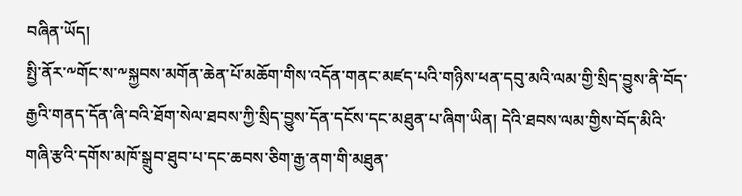བཞིན་ཡོད།
སྤྱི་ནོར་༸གོང་ས་༸སྐྱབས་མགོན་ཆེན་པོ་མཆོག་གིས་འདོན་གནང་མཛད་པའི་གཉིས་ཕན་དབུ་མའི་ལམ་གྱི་སྲིད་བྱུས་ནི་བོད་རྒྱའི་གནད་དོན་ཞི་བའི་ཐོག་སེལ་ཐབས་ཀྱི་སྲིད་བྱུས་དོན་དངོས་དང་མཐུན་པ་ཞིག་ཡིན། དེའི་ཐབས་ལམ་གྱིས་བོད་མིའི་གཞི་རྩའི་དགོས་མཁོ་སྒྲུབ་ཐུབ་པ་དང་ཆབས་ཅིག་རྒྱ་ནག་གི་མཐུན་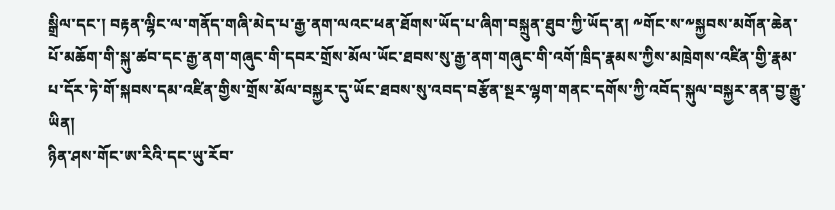སྒྲིལ་དང་། བརྟན་ལྷིང་ལ་གནོད་གཞི་མེད་པ་རྒྱ་ནག་ལའང་ཕན་ཐོགས་ཡོད་པ་ཞིག་བསྐྲུན་ཐུབ་ཀྱི་ཡོད་ན། ༸གོང་ས་༸སྐྱབས་མགོན་ཆེན་པོ་མཆོག་གི་སྐུ་ཚབ་དང་རྒྱ་ནག་གཞུང་གི་དབར་གྲོས་མོལ་ཡོང་ཐབས་སུ་རྒྱ་ནག་གཞུང་གི་འགོ་ཁྲིད་རྣམས་ཀྱིས་མཁྲེགས་འཛིན་གྱི་རྣམ་པ་དོར་ཏེ་གོ་སྐབས་དམ་འཛིན་གྱིས་གྲོས་མོལ་བསྐྱར་དུ་ཡོང་ཐབས་སུ་འབད་བརྩོན་སྔར་ལྷག་གནང་དགོས་ཀྱི་འབོད་སྐུལ་བསྐྱར་ནན་བྱ་རྒྱུ་ཡིན།
ཉིན་ཤས་གོང་ཨ་རིའི་དང་ཡུ་རོབ་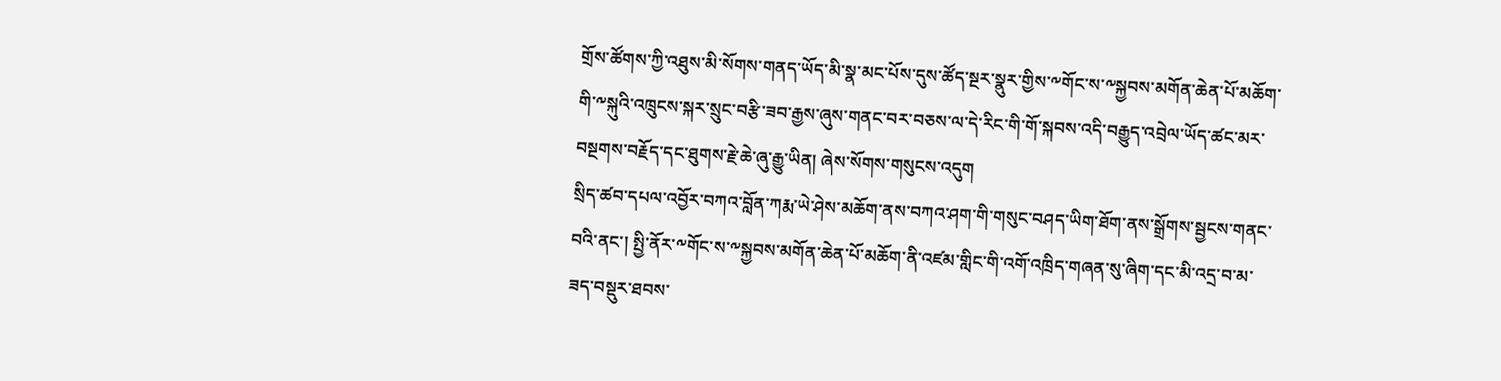གྲོས་ཚོགས་ཀྱི་འཐུས་མི་སོགས་གནད་ཡོད་མི་སྣ་མང་པོས་དུས་ཚོད་སྔར་སྣུར་གྱིས་༸གོང་ས་༸སྐྱབས་མགོན་ཆེན་པོ་མཆོག་གི་༸སྐུའི་འཁྲུངས་སྐར་སྲུང་བརྩི་ཟབ་རྒྱས་ཞུས་གནང་བར་བཅས་ལ་དེ་རིང་གི་གོ་སྐབས་འདི་བརྒྱུད་འབྲེལ་ཡོད་ཚང་མར་བསྔགས་བརྗོད་དང་ཐུགས་རྗེ་ཆེ་ཞུ་རྒྱུ་ཡིན། ཞེས་སོགས་གསུངས་འདུག
སྲིད་ཚབ་དཔལ་འབྱོར་བཀའ་བློན་ཀརྨ་ཡེ་ཤེས་མཆོག་ནས་བཀའ་ཤག་གི་གསུང་བཤད་ཡིག་ཐོག་ནས་སྒྲོགས་སྦྱངས་གནང་བའི་ནང་། སྤྱི་ནོར་༸གོང་ས་༸སྐྱབས་མགོན་ཆེན་པོ་མཆོག་ནི་འཛམ་གླིང་གི་འགོ་འཁྲིད་གཞན་སུ་ཞིག་དང་མི་འདྲ་བ་མ་ཟད་བསྡུར་ཐབས་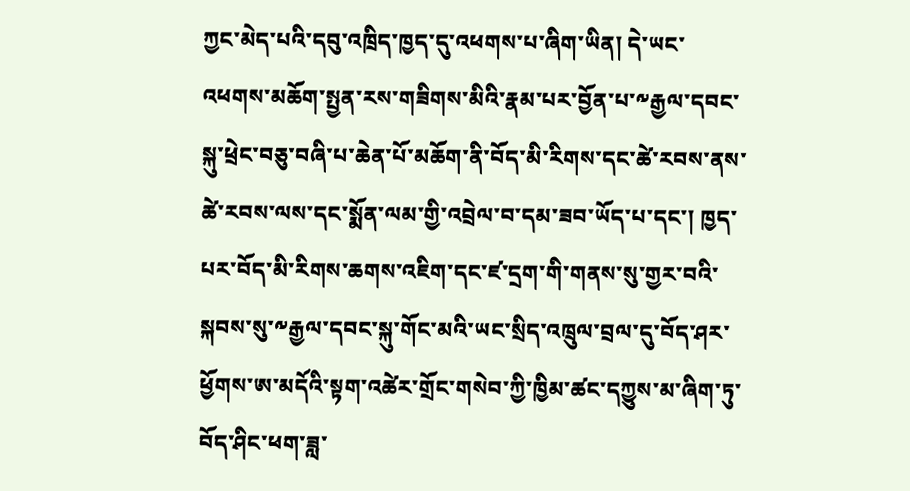ཀྱང་མེད་པའི་དབུ་འཁྲིད་ཁྱད་དུ་འཕགས་པ་ཞིག་ཡིན། དེ་ཡང་འཕགས་མཆོག་སྤྱན་རས་གཟིགས་མིའི་རྣམ་པར་བྱོན་པ་༸རྒྱལ་དབང་སྐུ་ཕྲེང་བཅུ་བཞི་པ་ཆེན་པོ་མཆོག་ནི་བོད་མི་རིགས་དང་ཚེ་རབས་ནས་ཚེ་རབས་ལས་དང་སྨོན་ལམ་གྱི་འབྲེལ་བ་དམ་ཟབ་ཡོད་པ་དང་། ཁྱད་པར་བོད་མི་རིགས་ཆགས་འཇིག་དང་ཛ་དྲག་གི་གནས་སུ་གྱར་བའི་སྐབས་སུ་༸རྒྱལ་དབང་སྐུ་གོང་མའི་ཡང་སྲིད་འཁྲུལ་བྲལ་དུ་བོད་ཤར་ཕྱོགས་ཨ་མདོའི་སྟག་འཚེར་གྲོང་གསེབ་ཀྱི་ཁྱིམ་ཚང་དཀྱུས་མ་ཞིག་ཏུ་བོད་ཤིང་ཕག་ཟླ་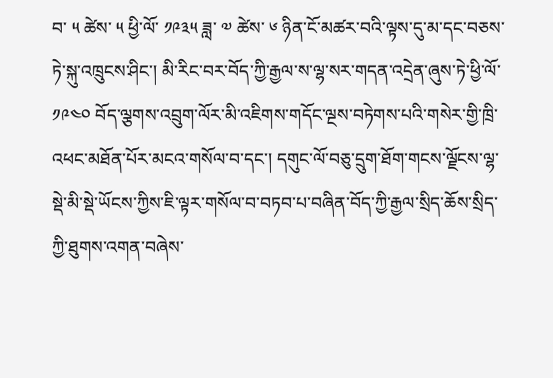བ་ ༥ ཚེས་ ༥ ཕྱི་ལོ་ ༡༩༣༥ ཟླ་ ༧ ཚེས་ ༦ ཉིན་ངོ་མཚར་བའི་ལྟས་དུ་མ་དང་བཅས་ཏེ་སྐུ་འཁྲུངས་ཤིང་། མི་རིང་བར་བོད་ཀྱི་རྒྱལ་ས་ལྷ་སར་གདན་འདྲེན་ཞུས་ཏེ་ཕྱི་ལོ་ ༡༩༤༠ བོད་ལྕགས་འབྲུག་ལོར་མི་འཇིགས་གདོང་ལྔས་བཏེགས་པའི་གསེར་གྱི་ཁྲི་འཕང་མཐོན་པོར་མངའ་གསོལ་བ་དང་། དགུང་ལོ་བཅུ་དྲུག་ཐོག་གངས་ལྗོངས་ལྷ་སྡེ་མི་སྡེ་ཡོངས་ཀྱིས་ཇི་ལྟར་གསོལ་བ་བཏབ་པ་བཞིན་བོད་ཀྱི་རྒྱལ་སྲིད་ཆོས་སྲིད་ཀྱི་ཐུགས་འགན་བཞེས་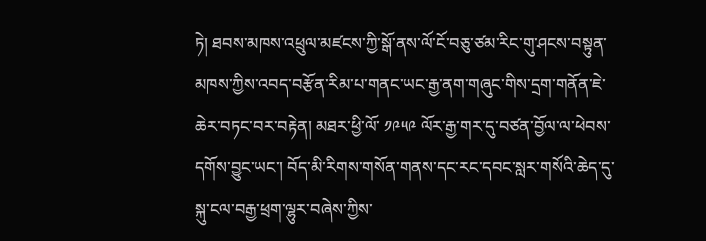ཏེ། ཐབས་མཁས་འཕྲུལ་མཛངས་ཀྱི་སྒོ་ནས་ལོ་ངོ་བཅུ་ཙམ་རིང་གུ་ཤངས་བསྟུན་མཁས་ཀྱིས་འབད་བརྩོན་རིམ་པ་གནང་ཡང་རྒྱ་ནག་གཞུང་གིས་དྲག་གནོན་ཇེ་ཆེར་བཏང་བར་བརྟེན། མཐར་ཕྱི་ལོ་ ༡༩༥༩ ལོར་རྒྱ་གར་དུ་བཙན་བྱོལ་ལ་ཕེབས་དགོས་བྱུང་ཡང་། བོད་མི་རིགས་གསོན་གནས་དང་རང་དབང་སླར་གསོའི་ཆེད་དུ་སྐུ་ངལ་བརྒྱ་ཕྲག་ལྷུར་བཞེས་ཀྱིས་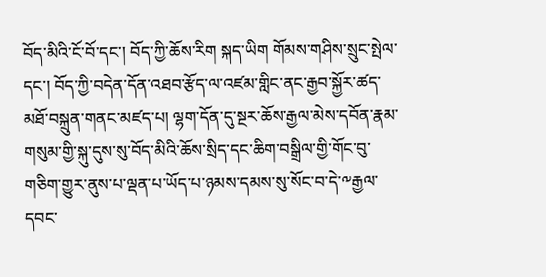བོད་མིའི་ངོ་བོ་དང་། བོད་ཀྱི་ཆོས་རིག སྐད་ཡིག གོམས་གཤིས་སྲུང་སྤེལ་དང་། བོད་ཀྱི་བདེན་དོན་འཐབ་རྩོད་ལ་འཛམ་གླིང་ནང་རྒྱབ་སྐྱོར་ཚད་མཐོ་བསྐྲུན་གནང་མཛད་པ། ལྷག་དོན་དུ་སྔར་ཆོས་རྒྱལ་མེས་དབོན་རྣམ་གསུམ་གྱི་སྐུ་དུས་སུ་བོད་མིའི་ཆོས་སྲིད་དང་ཆིག་བསྒྲིལ་གྱི་གོང་བུ་གཅིག་གྱུར་ནུས་པ་ལྡན་པ་ཡོད་པ་ཉམས་དམས་སུ་སོང་བ་དེ་༸རྒྱལ་དབང་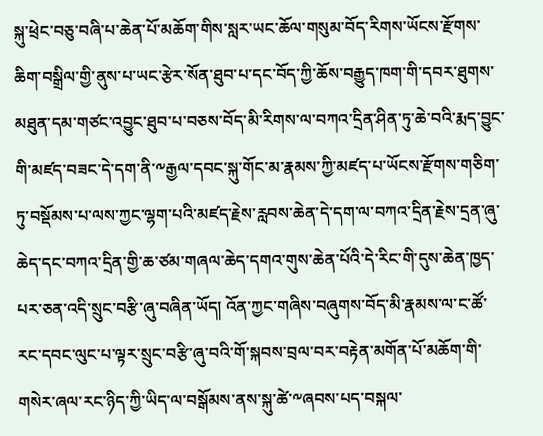སྐུ་ཕྲེང་བཅུ་བཞི་པ་ཆེན་པོ་མཆོག་གིས་སླར་ཡང་ཆོལ་གསུམ་བོད་རིགས་ཡོངས་རྫོགས་ཆིག་བསྒྲིལ་གྱི་ནུས་པ་ཡང་རྩེར་སོན་ཐུབ་པ་དང་བོད་ཀྱི་ཆོས་བརྒྱུད་ཁག་གི་དབར་ཐུགས་མཐུན་དམ་གཙང་འབྱུང་ཐུབ་པ་བཅས་བོད་མི་རིགས་ལ་བཀའ་དྲིན་ཤིན་ཏུ་ཆེ་བའི་རྨད་བྱུང་གི་མཛད་བཟང་དེ་དག་ནི་༸རྒྱལ་དབང་སྐུ་གོང་མ་རྣམས་ཀྱི་མཛད་པ་ཡོངས་རྫོགས་གཅིག་ཏུ་བསྡོམས་པ་ལས་ཀྱང་ལྷག་པའི་མཛད་རྗེས་རླབས་ཆེན་དེ་དག་ལ་བཀའ་དྲིན་རྗེས་དྲན་ཞུ་ཆེད་དང་བཀའ་དྲིན་གྱི་ཆ་ཙམ་གཞལ་ཆེད་དགའ་གུས་ཆེན་པོའི་དེ་རིང་གི་དུས་ཆེན་ཁྱད་པར་ཅན་འདི་སྲུང་བརྩི་ཞུ་བཞིན་ཡོད། འོན་ཀྱང་གཞིས་བཞུགས་བོད་མི་རྣམས་ལ་ང་ཚོ་རང་དབང་ལུང་པ་ལྟར་སྲུང་བརྩི་ཞུ་བའི་གོ་སྐབས་བྲལ་བར་བརྟེན་མགོན་པོ་མཆོག་གི་གསེར་ཞལ་རང་ཉིད་ཀྱི་ཡིད་ལ་བསྒོམས་ནས་སྐུ་ཚེ་༸ཞབས་པད་བསྐལ་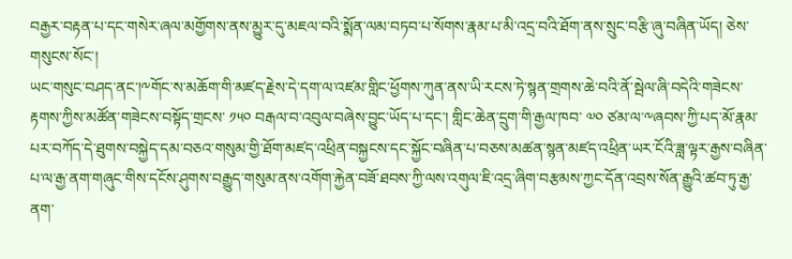བརྒྱར་བརྟན་པ་དང་གསེར་ཞལ་མགྱོགས་ནས་མྱུར་དུ་མཇལ་བའི་སྨོན་ལམ་བཏབ་པ་སོགས་རྣམ་པ་མི་འདྲ་བའི་ཐོག་ནས་སྲུང་བརྩི་ཞུ་བཞིན་ཡོད། ཅེས་གསུངས་སོང་།
ཡང་གསུང་བཤད་ནང་།༸གོང་ས་མཆོག་གི་མཛད་རྗེས་དེ་དག་ལ་འཛམ་གླིང་ཕྱོགས་ཀུན་ནས་ཡི་རངས་ཏེ་སྙན་གྲགས་ཆེ་བའི་ནོ་སྦེལ་ཞི་བདེའི་གཟེངས་རྟགས་ཀྱིས་མཚོན་གཟེངས་བསྟོད་གྲངས་ ༡༥༠ བརྒལ་བ་འབུལ་བཞེས་བྱུང་ཡོད་པ་དང་། གླིང་ཆེན་དྲུག་གི་རྒྱལ་ཁབ་ ༧༠ ཙམ་ལ་༸ཞབས་ཀྱི་པད་མོ་རྣམ་པར་བཀོད་དེ་ཐུགས་བསྐྱེད་དམ་བཅའ་གསུམ་གྱི་ཐོག་མཛད་འཕྲིན་བསྐྱངས་དང་སྐྱོང་བཞིན་པ་བཅས་མཚན་སྙན་མཛད་འཕྲིན་ཡར་ངོའི་ཟླ་ལྟར་རྒྱས་བཞིན་པ་ལ་རྒྱ་ནག་གཞུང་གིས་དངོས་ཤུགས་བརྒྱུད་གསུམ་ནས་འགོག་རྐྱེན་བཟོ་ཐབས་ཀྱི་ལས་འགུལ་ཇི་འདྲ་ཞིག་བརྩམས་ཀྱང་དོན་འབྲས་སོན་རྒྱུའི་ཚབ་ཏུ་རྒྱ་ནག་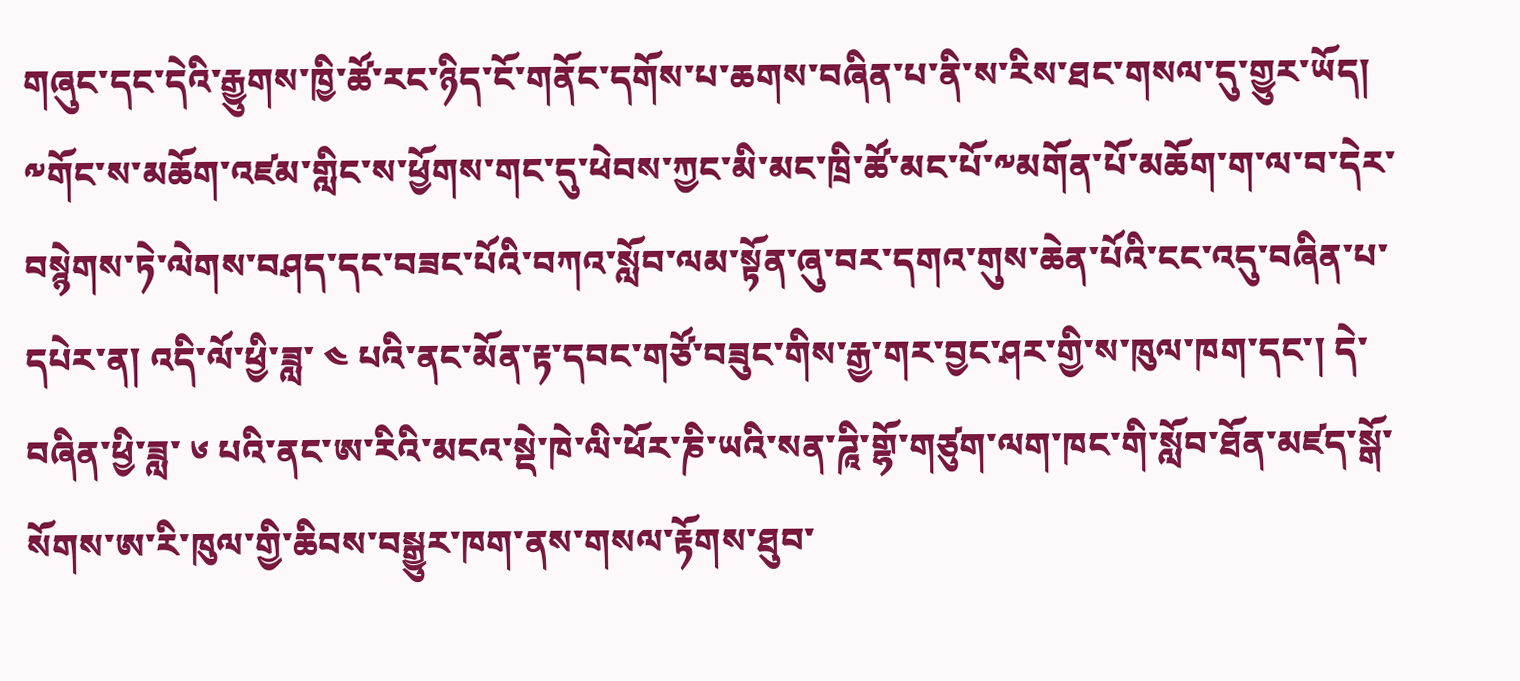གཞུང་དང་དེའི་རྒྱུགས་ཁྱི་ཚོ་རང་ཉིད་ངོ་གནོང་དགོས་པ་ཆགས་བཞིན་པ་ནི་ས་རིས་ཐང་གསལ་དུ་གྱུར་ཡོད། ༸གོང་ས་མཆོག་འཛམ་གླིང་ས་ཕྱོགས་གང་དུ་ཕེབས་ཀྱང་མི་མང་ཁྲི་ཚོ་མང་པོ་༸མགོན་པོ་མཆོག་ག་ལ་བ་དེར་བསྙེགས་ཏེ་ལེགས་བཤད་དང་བཟང་པོའི་བཀའ་སློབ་ལམ་སྟོན་ཞུ་བར་དགའ་གུས་ཆེན་པོའི་ངང་འདུ་བཞིན་པ་དཔེར་ན། འདི་ལོ་ཕྱི་ཟླ་ ༤ པའི་ནང་མོན་རྟ་དབང་གཙོ་བཟུང་གིས་རྒྱ་གར་བྱང་ཤར་གྱི་ས་ཁུལ་ཁག་དང་། དེ་བཞིན་ཕྱི་ཟླ་ ༦ པའི་ནང་ཨ་རིའི་མངའ་སྡེ་ཁེ་ལི་ཕོར་ཎི་ཡའི་སན་ཌཱི་གྷོ་གཙུག་ལག་ཁང་གི་སློབ་ཐོན་མཛད་སྒོ་སོགས་ཨ་རི་ཁུལ་གྱི་ཆིབས་བསྒྱུར་ཁག་ནས་གསལ་རྟོགས་ཐུབ་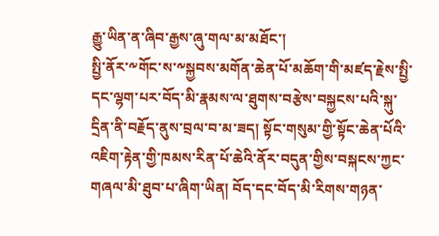རྒྱུ་ཡིན་ན་ཞིབ་རྒྱས་ཞུ་གལ་མ་མཐོང་།
སྤྱི་ནོར་༸གོང་ས་༸སྐྱབས་མགོན་ཆེན་པོ་མཆོག་གི་མཛད་རྗེས་སྤྱི་དང་ལྷག་པར་བོད་མི་རྣམས་ལ་ཐུགས་བརྩེས་བསྐྱངས་པའི་སྐུ་དྲིན་ནི་བརྗོད་ནུས་བྲལ་བ་མ་ཟད། སྟོང་གསུམ་གྱི་སྟོང་ཆེན་པོའི་འཇིག་རྟེན་གྱི་ཁམས་རིན་པོ་ཆེའི་ནོར་བདུན་གྱིས་བསྐངས་ཀྱང་གཞལ་མི་ཐུབ་པ་ཞིག་ཡིན། བོད་དང་བོད་མི་རིགས་གཉན་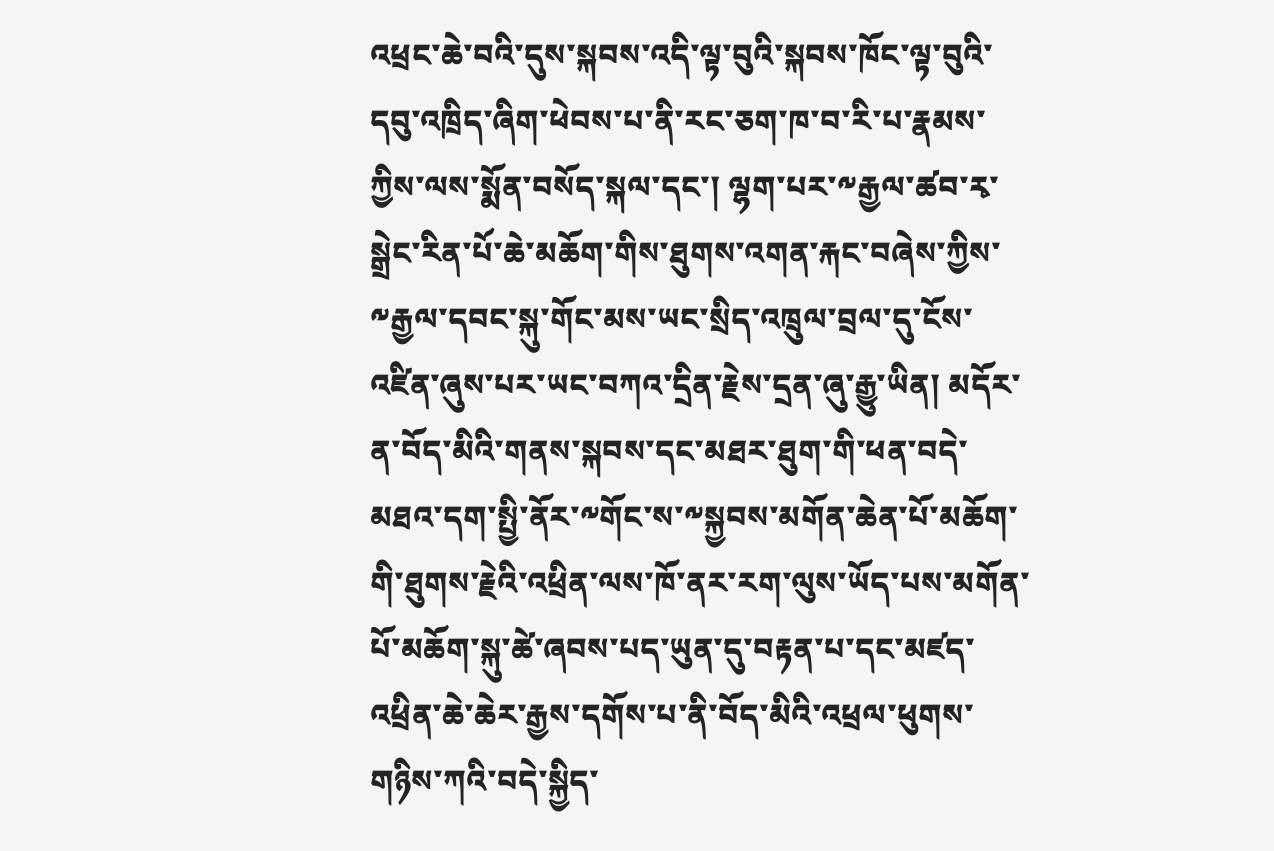འཕྲང་ཆེ་བའི་དུས་སྐབས་འདི་ལྟ་བུའི་སྐབས་ཁོང་ལྟ་བུའི་དབུ་འཁྲིད་ཞིག་ཕེབས་པ་ནི་རང་ཅག་ཁ་བ་རི་པ་རྣམས་ཀྱིས་ལས་སྨོན་བསོད་སྐལ་དང་། ལྷག་པར་༸རྒྱལ་ཚབ་རྭ་སྒྲེང་རིན་པོ་ཆེ་མཆོག་གིས་ཐུགས་འགན་རྐང་བཞེས་ཀྱིས་༸རྒྱལ་དབང་སྐུ་གོང་མས་ཡང་སྲིད་འཁྲུལ་བྲལ་དུ་ངོས་འཛིན་ཞུས་པར་ཡང་བཀའ་དྲིན་རྗེས་དྲན་ཞུ་རྒྱུ་ཡིན། མདོར་ན་བོད་མིའི་གནས་སྐབས་དང་མཐར་ཐུག་གི་ཕན་བདེ་མཐའ་དག་སྤྱི་ནོར་༸གོང་ས་༸སྐྱབས་མགོན་ཆེན་པོ་མཆོག་གི་ཐུགས་རྗེའི་འཕྲིན་ལས་ཁོ་ནར་རག་ལུས་ཡོད་པས་མགོན་པོ་མཆོག་སྐུ་ཚེ་ཞབས་པད་ཡུན་དུ་བརྟན་པ་དང་མཛད་འཕྲིན་ཆེ་ཆེར་རྒྱས་དགོས་པ་ནི་བོད་མིའི་འཕྲལ་ཕུགས་གཉིས་ཀའི་བདེ་སྐྱིད་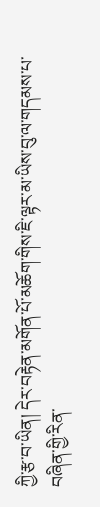ཀྱི་རྩ་བ་ཡིན། དེར་བརྟེན་མགོན་པོ་མཆོག་གིས་ཇི་ལྟར་མ་ཡིས་བུ་ལ་གདམས་པ་བཞིན་གྱི་རིན་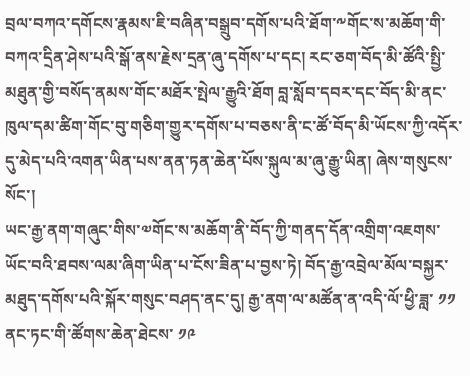བྲལ་བཀའ་དགོངས་རྣམས་ཇི་བཞིན་བསྒྲུབ་དགོས་པའི་ཐོག་༸གོང་ས་མཆོག་གི་བཀའ་དྲིན་ཤེས་པའི་སྒོ་ནས་རྗེས་དྲན་ཞུ་དགོས་པ་དང། རང་ཅག་བོད་མི་ཚོའི་སྤྱི་མཐུན་གྱི་བསོད་ནམས་གོང་མཐོར་སྤེལ་རྒྱུའི་ཐོག བླ་སློབ་དབར་དང་བོད་མི་ནང་ཁུལ་དམ་ཚིག་གོང་བུ་གཅིག་གྱུར་དགོས་པ་བཅས་ནི་ང་ཚོ་བོད་མི་ཡོངས་ཀྱི་འདོར་དུ་མེད་པའི་འགན་ཡིན་པས་ནན་ཏན་ཆེན་པོས་སྐུལ་མ་ཞུ་རྒྱུ་ཡིན། ཞེས་གསུངས་སོང་།
ཡང་རྒྱ་ནག་གཞུང་གིས་༧གོང་ས་མཆོག་ནི་བོད་ཀྱི་གནད་དོན་འགྲིག་འཇགས་ཡོང་བའི་ཐབས་ལམ་ཞིག་ཡིན་པ་ངོས་ཟིན་པ་བྱས་ཏེ། བོད་རྒྱ་འབྲེལ་མོལ་བསྐྱར་མཐུད་དགོས་པའི་སྐོར་གསུང་བཤད་ནང་དུ། རྒྱ་ནག་ལ་མཚོན་ན་འདི་ལོ་ཕྱི་ཟླ་ ༡༡ ནང་ཏང་གི་ཚོགས་ཆེན་ཐེངས་ ༡༩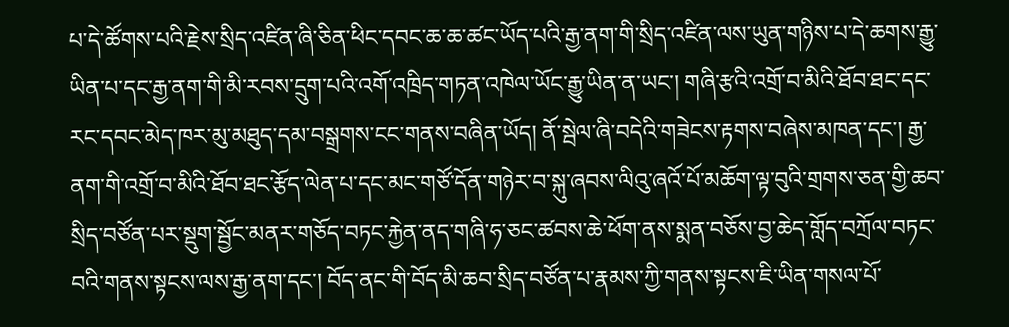པ་དེ་ཚོགས་པའི་རྗེས་སྲིད་འཛིན་ཞི་ཅིན་ཕིང་དབང་ཆ་ཆ་ཚང་ཡོད་པའི་རྒྱ་ནག་གི་སྲིད་འཛིན་ལས་ཡུན་གཉིས་པ་དེ་ཆགས་རྒྱུ་ཡིན་པ་དང་རྒྱ་ནག་གི་མི་རབས་དྲུག་པའི་འགོ་འཁྲིད་གཏན་འཁེལ་ཡོང་རྒྱུ་ཡིན་ན་ཡང་། གཞི་རྩའི་འགྲོ་བ་མིའི་ཐོབ་ཐང་དང་རང་དབང་མེད་ཁར་མུ་མཐུད་དམ་བསྒྲགས་ངང་གནས་བཞིན་ཡོད། ནོ་སྦེལ་ཞི་བདེའི་གཟེངས་རྟགས་བཞེས་མཁན་དང་། རྒྱ་ནག་གི་འགྲོ་བ་མིའི་ཐོབ་ཐང་རྩོད་ལེན་པ་དང་མང་གཙོ་དོན་གཉེར་བ་སྐུ་ཞབས་ལིའུ་ཞའོ་པོ་མཆོག་ལྟ་བུའི་གྲགས་ཅན་གྱི་ཆབ་སྲིད་བཙོན་པར་སྡུག་སྦྱོང་མནར་གཅོད་བཏང་རྐྱེན་ནད་གཞི་ཧ་ཅང་ཚབས་ཆེ་ཕོག་ནས་སྨན་བཅོས་བྱ་ཆེད་གློད་བཀྲོལ་བཏང་བའི་གནས་སྟངས་ལས་རྒྱ་ནག་དང་། བོད་ནང་གི་བོད་མི་ཆབ་སྲིད་བཙོན་པ་རྣམས་ཀྱི་གནས་སྟངས་ཇི་ཡིན་གསལ་པོ་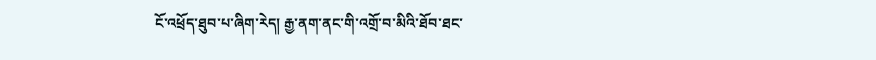ངོ་འཕྲོད་ཐུབ་པ་ཞིག་རེད། རྒྱ་ནག་ནང་གི་འགྲོ་བ་མིའི་ཐོབ་ཐང་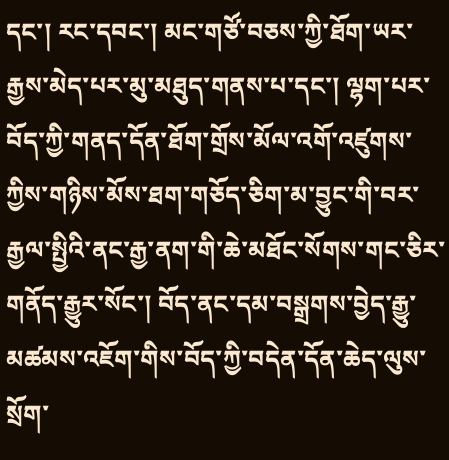དང་། རང་དབང་། མང་གཙོ་བཅས་ཀྱི་ཐོག་ཡར་རྒྱས་མེད་པར་མུ་མཐུད་གནས་པ་དང་། ལྷག་པར་བོད་ཀྱི་གནད་དོན་ཐོག་གྲོས་མོལ་འགོ་འཛུགས་ཀྱིས་གཉིས་མོས་ཐག་གཅོད་ཅིག་མ་བྱུང་གི་བར་རྒྱལ་སྤྱིའི་ནང་རྒྱ་ནག་གི་ཆེ་མཐོང་སོགས་གང་ཅིར་གནོད་རྒྱུར་སོང་། བོད་ནང་དམ་བསྒྲགས་བྱེད་རྒྱུ་མཚམས་འཇོག་གིས་བོད་ཀྱི་བདེན་དོན་ཆེད་ལུས་སྲོག་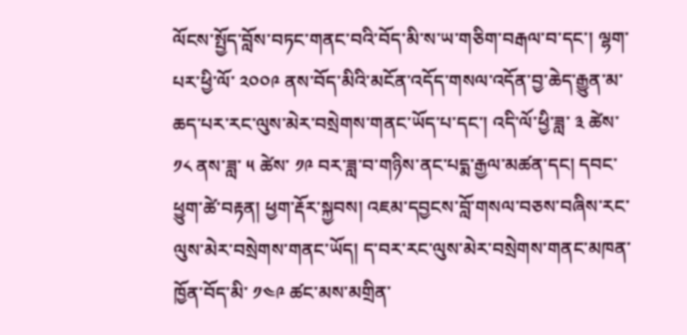ལོངས་སྤྱོད་བློས་བཏང་གནང་བའི་བོད་མི་ས་ཡ་གཅིག་བརྒལ་བ་དང་། ལྷག་པར་ཕྱི་ལོ་ ༢༠༠༩ ནས་བོད་མིའི་མངོན་འདོད་གསལ་འདོན་བྱ་ཆེད་རྒྱུན་མ་ཆད་པར་རང་ལུས་མེར་བསྲེགས་གནང་ཡོད་པ་དང་། འདི་ལོ་ཕྱི་ཟླ་ ༣ ཚེས་ ༡༨ ནས་ཟླ་ ༥ ཚེས་ ༡༩ བར་ཟླ་བ་གཉིས་ནང་པདྨ་རྒྱལ་མཚན་དང། དབང་ཕྱུག་ཚེ་བརྟན། ཕྱག་རྡོར་སྐྱབས། འཇམ་དབྱངས་བློ་གསལ་བཅས་བཞིས་རང་ལུས་མེར་བསྲེགས་གནང་ཡོད། ད་བར་རང་ལུས་མེར་བསྲེགས་གནང་མཁན་ཁྱོན་བོད་མི་ ༡༤༩ ཚང་མས་མགྲིན་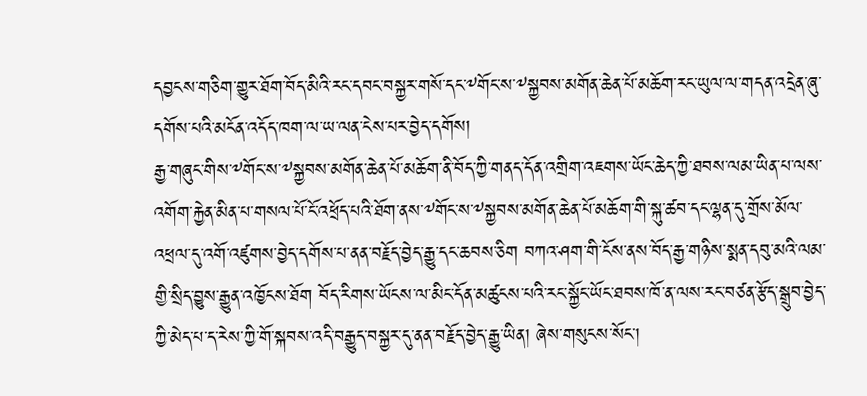དབྱངས་གཅིག་གྱུར་ཐོག་བོད་མིའི་རང་དབང་བསྐྱར་གསོ་དང་༸གོང་ས་༸སྐྱབས་མགོན་ཆེན་པོ་མཆོག་རང་ཡུལ་ལ་གདན་འདྲེན་ཞུ་དགོས་པའི་མངོན་འདོད་ཁག་ལ་ཡ་ལན་ངེས་པར་བྱེད་དགོས།
རྒྱ་གཞུང་གིས་༸གོང་ས་༸སྐྱབས་མགོན་ཆེན་པོ་མཆོག་ནི་བོད་ཀྱི་གནད་དོན་འགྲིག་འཇགས་ཡོང་ཆེད་ཀྱི་ཐབས་ལམ་ཡིན་པ་ལས་འགོག་རྐྱེན་མིན་པ་གསལ་པོ་ངོ་འཕྲོད་པའི་ཐོག་ནས་༸གོང་ས་༸སྐྱབས་མགོན་ཆེན་པོ་མཆོག་གི་སྐུ་ཚབ་དང་ལྷན་དུ་གྲོས་མོལ་འཕྲལ་དུ་འགོ་འཛུགས་བྱེད་དགོས་པ་ནན་བརྗོད་བྱེད་རྒྱུ་དང་ཆབས་ཅིག བཀའ་ཤག་གི་ངོས་ནས་བོད་རྒྱ་གཉིས་སྨན་དབུ་མའི་ལམ་གྱི་སྲིད་བྱུས་རྒྱུན་འཁྱོངས་ཐོག བོད་རིགས་ཡོངས་ལ་མིང་དོན་མཚུངས་པའི་རང་སྐྱོང་ཡོང་ཐབས་ཁོ་ན་ལས་རང་བཙན་རྩོད་སྒྲུབ་བྱེད་ཀྱི་མེད་པ་ད་རེས་ཀྱི་གོ་སྐབས་འདི་བརྒྱུད་བསྐྱར་དུ་ནན་བརྗོད་བྱེད་རྒྱུ་ཡིན། ཞེས་གསུངས་སོང་།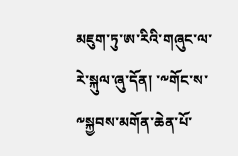མཇུག་ཏུ་ཨ་རིའི་གཞུང་ལ་རེ་སྐུལ་ཞུ་དོན། ་༸གོང་ས་༸སྐྱབས་མགོན་ཆེན་པོ་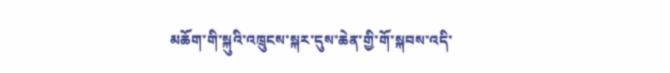མཆོག་གི་སྐུའི་འཁྲུངས་སྐར་དུས་ཆེན་གྱི་གོ་སྐབས་འདི་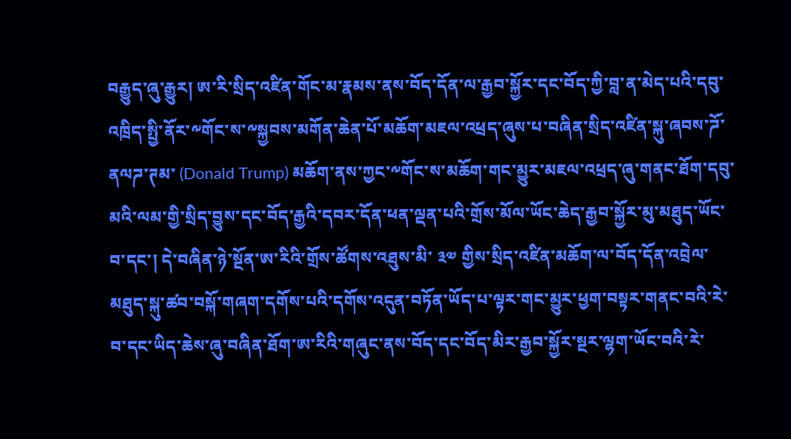བརྒྱུད་ཞུ་རྒྱུར། ཨ་རི་སྲིད་འཛིན་གོང་མ་རྣམས་ནས་བོད་དོན་ལ་རྒྱབ་སྐྱོར་དང་བོད་ཀྱི་བླ་ན་མེད་པའི་དབུ་འཁྲིད་སྤྱི་ནོར་༸གོང་ས་༸སྐྱབས་མགོན་ཆེན་པོ་མཆོག་མཇལ་འཕྲད་ཞུས་པ་བཞིན་སྲིད་འཛིན་སྐུ་ཞབས་ཌོ་ནལཌ་ཊམ་ (Donald Trump) མཆོག་ནས་ཀྱང་༸གོང་ས་མཆོག་གང་མྱུར་མཇལ་འཕྲད་ཞུ་གནང་ཐོག་དབུ་མའི་ལམ་གྱི་སྲིད་བྱུས་དང་བོད་རྒྱའི་དབར་དོན་ཕན་ལྡན་པའི་གྲོས་མོལ་ཡོང་ཆེད་རྒྱབ་སྐྱོར་མུ་མཐུད་ཡོང་བ་དང་། དེ་བཞིན་ཉེ་སྔོན་ཨ་རིའི་གྲོས་ཚོགས་འཐུས་མི་ ༣༧ གྱིས་སྲིད་འཛིན་མཆོག་ལ་བོད་དོན་འབྲེལ་མཐུད་སྐུ་ཚབ་བསྐོ་གཞག་དགོས་པའི་དགོས་འདུན་བཏོན་ཡོད་པ་ལྟར་གང་མྱུར་ཕྱག་བསྟར་གནང་བའི་རེ་བ་དང་ཡིད་ཆེས་ཞུ་བཞིན་ཐོག་ཨ་རིའི་གཞུང་ནས་བོད་དང་བོད་མིར་རྒྱབ་སྐྱོར་སྔར་ལྷག་ཡོང་བའི་རེ་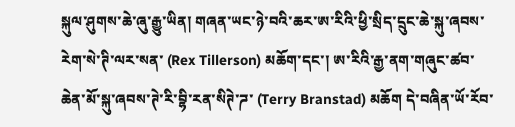སྐུལ་ཤུགས་ཆེ་ཞུ་རྒྱུ་ཡིན། གཞན་ཡང་ཉེ་བའི་ཆར་ཨ་རིའི་ཕྱི་སྲིད་དྲུང་ཆེ་སྐུ་ཞབས་རེག་སེ་ཊི་ལར་སན་ (Rex Tillerson) མཆོག་དང་། ཨ་རིའི་རྒྱ་ནག་གཞུང་ཚབ་ཆེན་མོ་སྐུ་ཞབས་ཊེ་རི་བྷི་རན་སིཊེ་ཌ་ (Terry Branstad) མཆོག དེ་བཞིན་ཡོ་རོབ་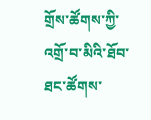གྲོས་ཚོགས་ཀྱི་འགྲོ་བ་མིའི་ཐོབ་ཐང་ཚོགས་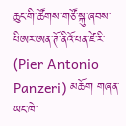ཆུང་གི་ཚོགས་གཙོ་སྐུ་ཞབས་པིཨར་ཨན་ཊོ་ནིའོ་པན་ཛེ་རི་ (Pier Antonio Panzeri) མཆོག གཞན་ཡང་ཁེ་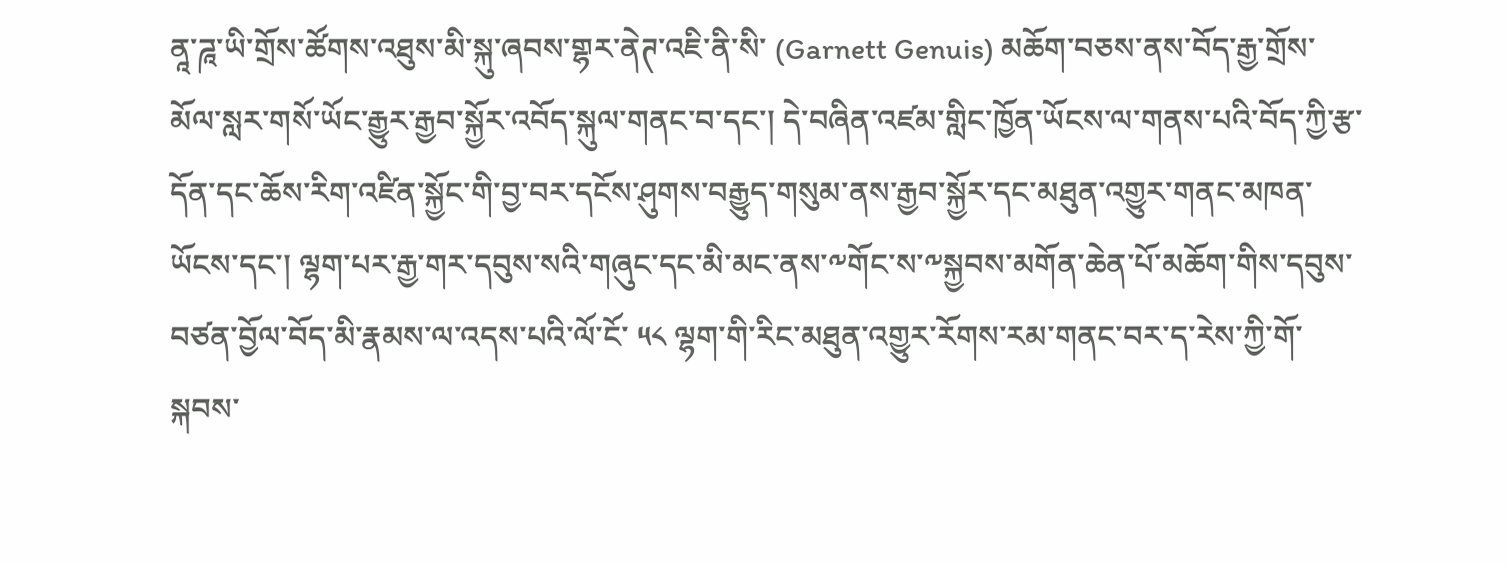ནཱ་ཌཱ་ཡི་གྲོས་ཚོགས་འཐུས་མི་སྐུ་ཞབས་གྷར་ནེཊ་འཇི་ནི་སི་ (Garnett Genuis) མཆོག་བཅས་ནས་བོད་རྒྱ་གྲོས་མོལ་སླར་གསོ་ཡོང་རྒྱུར་རྒྱབ་སྐྱོར་འབོད་སྐུལ་གནང་བ་དང་། དེ་བཞིན་འཛམ་གླིང་ཁྱོན་ཡོངས་ལ་གནས་པའི་བོད་ཀྱི་རྩ་དོན་དང་ཆོས་རིག་འཛིན་སྐྱོང་གི་བྱ་བར་དངོས་ཤུགས་བརྒྱུད་གསུམ་ནས་རྒྱབ་སྐྱོར་དང་མཐུན་འགྱུར་གནང་མཁན་ཡོངས་དང་། ལྷག་པར་རྒྱ་གར་དབུས་སའི་གཞུང་དང་མི་མང་ནས་༸གོང་ས་༸སྐྱབས་མགོན་ཆེན་པོ་མཆོག་གིས་དབུས་བཙན་བྱོལ་བོད་མི་རྣམས་ལ་འདས་པའི་ལོ་ངོ་ ༥༨ ལྷག་གི་རིང་མཐུན་འགྱུར་རོགས་རམ་གནང་བར་ད་རེས་ཀྱི་གོ་སྐབས་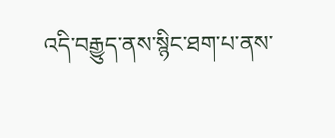འདི་བརྒྱུད་ནས་སྙིང་ཐག་པ་ནས་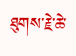ཐུགས་རྗེ་ཆེ་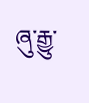ཞུ་རྒྱུ་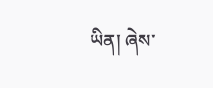ཡིན། ཞེས་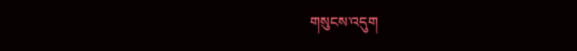གསུངས་འདུག